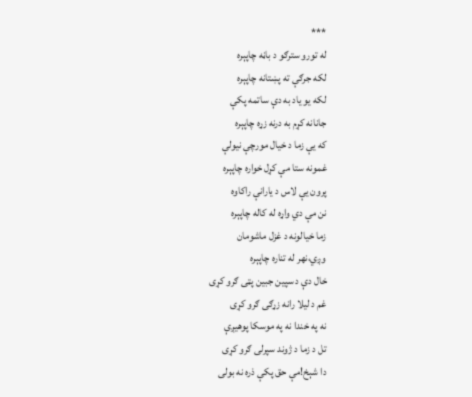***
له تورو سترګو د باڼه چاپېره
لکه جرګې ته پښتانه چاپېره
لکه يو ياد به دې ساتمه پکې
جانانه کړم به درنه زړه چاپېره
که یې زما د خيال مورچې نیولې
غمونه ستا مې کړل خواره چاپېره
پرون یې لاس د يارانې راکاوه
نن مې دي واړه له کاله چاپېره
زما خيالونه د غزل ماشومان
وږي،نهر له تناره چاپېره
خال دې د سپين جبين پټی ګرو کړی
غم د ليلا رانه زړګی ګرو کړی
نه په خندا نه په موسکا پوهيږې
تل د زما د ژوند سپرلی ګرو کړی
دا شېخ!مې حق پکې ذره نه بولی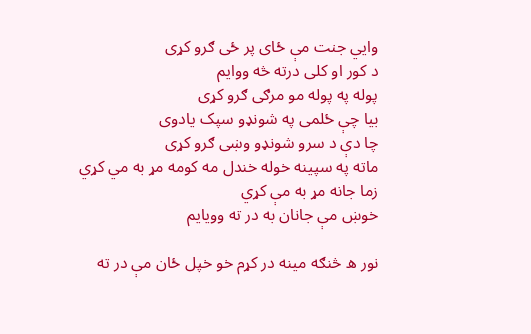وايي جنت مې ځای پر ځی ګرو کړی
د کور او کلی درته څه ووایم
پوله په پوله مو مرګی ګرو کړی
بیا چې ځلمی په شونډو سپک يادوی
چا دې د سرو شونډو وښی ګرو کړی
ماته په سپينه خوله خندل مه كومه مړ به مي كړي
زما جانه مړ به مې كړي
خوښ مې جانان به در ته وويايم

نور ه څنګه مينه در كړم خو خپل ځان مې در ته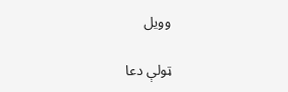وويل

ټولې دعا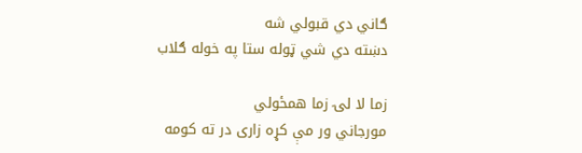ګاني دي قبولي شه
دښته دي شي ټوله ستا په خوله ګلاب

زما لا لۍ زما همځولي
مورجاني ور مې كړه زارى در ته كومه